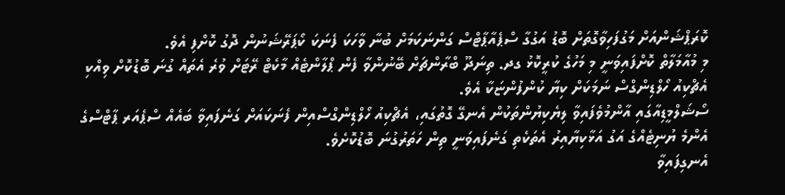ކޮރަޕްޝަންއަށް މަގުފަހިވާގޮތަށް ބޮޑު އަގުގާ ސްޕެއާޕާޓްސް ގަންނަކަމަށް ބުނާ ވާހަކަ ފެނަކަ ކޯޕަރޭޝަނުން ދޮގު ކޮށްފި އެވެ.
މި މުއާމަލާތް ކޮށްފައިވަނީ މި މަހުގެ ކުރީކޮޅު ގދ. ތިނަދޫ ބްރާންޗަށް ބޭނުންވާ ފެން ޕްލާންޓެއް މާކެޓް ރޭޓަށް ވުރެ އެތައް ގުނަ ބޮޑުކޮށް ވިއްކި އެޗްކިއު ހޯލްޑިންގްސް ނަމަކަށް ކިޔާ ކުންފުންޏަކާ އެވެ.
ސޯޝަލްމީޑިއާގައި އާންމުވެފައިވާ ލިޔެކިޔުންތަކުން އެނގޭ ގޮތުގައި، އެޗްކިއު ހޯލްޑިންގްސްއިން ފެނަކައަށް ގަނެފައިވާ ބައެއް ސްޕެއަރ ޕާޓްސްގެ އެންމެ ޔުނިޓެއްގެ އަގު އަޅާކިޔާއިރު އެތަކެތި ގަނެފައިވަނީ ތިން ހަތަރުގުނަ ބޮޑުކޮށެވެ.
އެނގިފައިވާ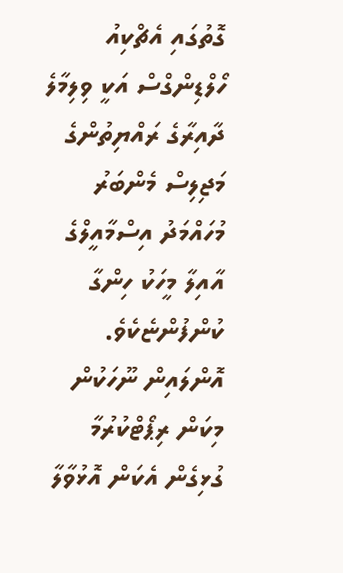ގޮތުގައި އެޗްކިއު ހޯލްޑިންގްސް އަކީ ވިލިމާލެ ދާއިރާގެ ރައްޔިތުންގެ މަޖިލިސް މެންބަރު މުހައްމަދު އިސްމާއީލްގެ އާއިލާ މީހަކު ހިންގާ ކުންފުންޏެކެވެ.
އޮންލައިން ނޫހަކުން މިކަން ރިޕޯޓްކުރުމާ ގުޅިގެން އެކަން އޮޅުވާލާ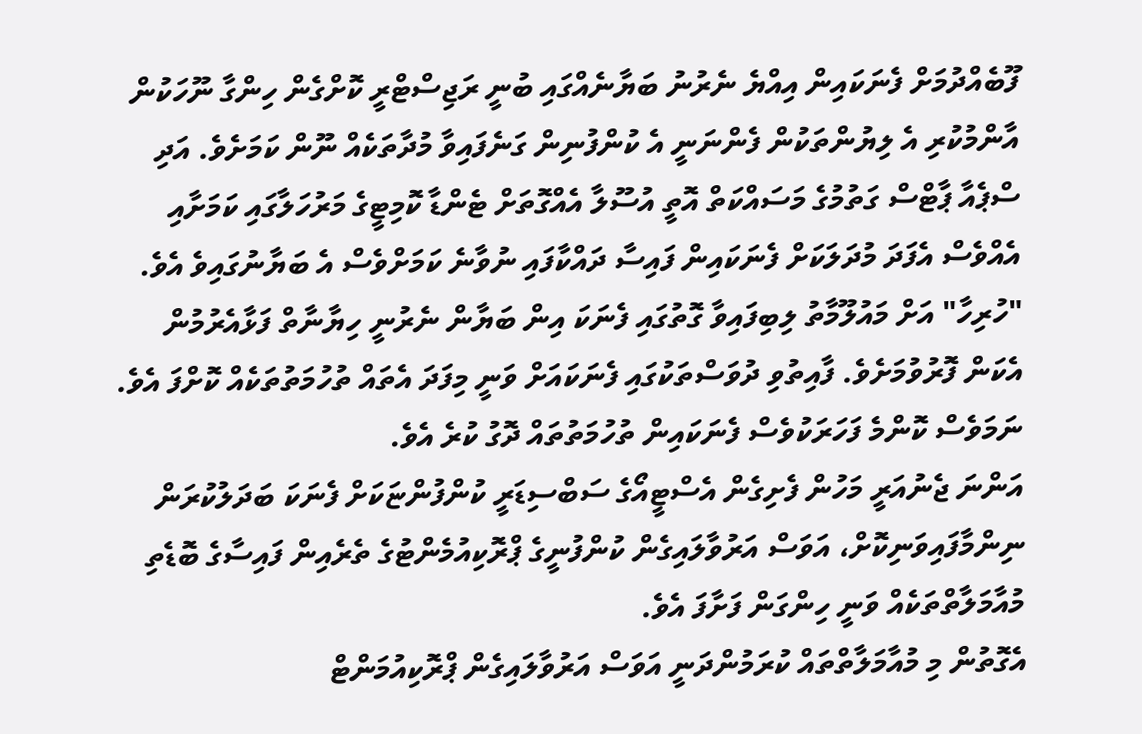ފޫބެއްދުމަށް ފެނަކައިން އިއްޔެ ނެރުނު ބަޔާނެއްގައި ބުނީ ރަޖިސްޓްރީ ކޮށްގެން ހިންގާ ނޫހަކުން އާންމުކުރި އެ ލިޔުންތަކުން ފެންނަނީ އެ ކުންފުނިން ގަނެފައިވާ މުދާތަކެއް ނޫން ކަމަށެވެ. އަދި ސްޕެއާ ޕާޓްސް ގަތުމުގެ މަސައްކަތް އޮތީ އުސޫލާ އެއްގޮތަށް ޓެންޑާ ކޮމިޓީގެ މަރުހަލާގައި ކަމަށާއި އެއްވެސް އެފަދަ މުދަލަކަށް ފެނަކައިން ފައިސާ ދައްކާފައި ނުވާނެ ކަމަށްވެސް އެ ބަޔާނުގައިވެ އެވެ.
"ހުރިހާ" އަށް މައުލޫމާތު ލިބިފައިވާ ގޮތުގައި ފެނަކަ އިން ބަޔާން ނެރުނީ ހިޔާނާތް ފަޅާއެރުމުން އެކަން ފޮރުވުމަށެވެ. ފާއިތުވި ދުވަސްތަކުގައި ފެނަކައަށް ވަނީ މިފަދަ އެތައް ތުހުމަތުތަކެއް ކޮށްފަ އެވެ. ނަމަވެސް ކޮންމެ ފަހަރަކުވެސް ފެނަކައިން ތުހުމަތުތައް ދޮގު ކުރެ އެވެ.
އަންނަ ޖެނުއަރީ މަހުން ފެށިގެން އެސްޓީއޯގެ ސަބްސިޑަރީ ކުންފުންޏަކަށް ފެނަކަ ބަދަލުކުރަން ނިންމާފައިވަނިކޮށް، އަވަސް އަރުވާލައިގެން ކުންފުނީގެ ޕްރޮކިއުމެންޓުގެ ތެރެއިން ފައިސާގެ ބޮޑެތި މުއާމަލާތްތަކެއް ވަނީ ހިންގަން ފަށާފަ އެވެ.
އެގޮތުން މި މުއާމަލާތްތައް ކުރަމުންދަނީ އަވަސް އަރުވާލައިގެން ޕްރޮކިއުމަންޓް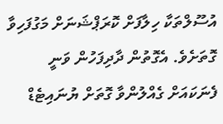އުސޫލްތަކާ ހިލާފަށް ކޮރަޕްޝަނަށް މަގުފަހިވާ ގޮތަށެވެ. އެގޮތުން ދާދިފަހުން ވަނީ ފެނަކައަށް ގެއްލުންވާ ގޮތަށް ޔުނައިޓެޑް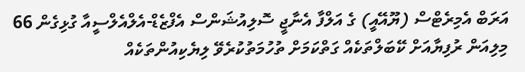އަރަބް އެމިރެޓްސް (ޔޫއޭއީ) ގެ އަލްފާ އެނާޖީ ސޮލިއުޝަންސް އެފްޒެޑް-އެލްއެލްސީއާ ގުޅިގެން 66 މިލިއަން ރުފިޔާއަށް ކޭބަލްތަކެއް ގަތްކަމަށް ތުހުމަތުކުރެވޭ ލިޔެކިއުންތަކެއް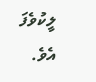ލީކުވެފަ އެވެ.